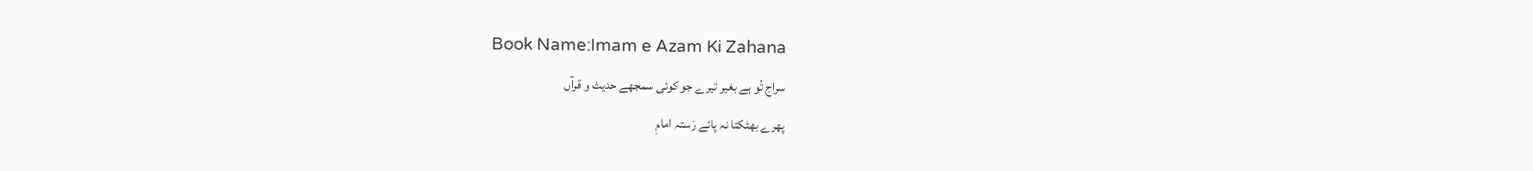Book Name:Imam e Azam Ki Zahana
سراج تُو ہے بغیر تیرے جو کوئی سمجھے حدیث و قرآں
پھرے بھٹکتا نہ پائے رَستہ امامِ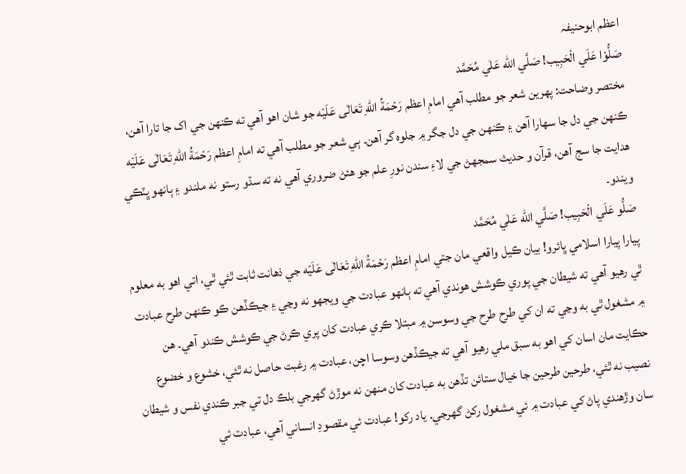اعظم ابوحنیفہ
صَلُّوْا عَلَي الْحَبِيب! صَلَّي اللّٰه عَلٰي مُحَمَّد
مختصر وضاحت: پهرين شعر جو مطلب آهي امامِ اعظم رَحْمَةُ اللهِ تَعَالٰی عَلَيْه جو شان اهو آهي ته ڪنهن جي اک جا تارا آهن، ڪنهن جي دل جا سهارا آهن ۽ ڪنهن جي دل جگر ۾ جلوه گر آهن۔ ٻي شعر جو مطلب آهي ته امامِ اعظم رَحْمَةُ اللهِ تَعَالٰی عَلَيْه هدايت جا سج آهن، قرآن و حديث سمجھڻ جي لاءِ سندن نورِ علم جو هئڻ ضروري آهي نه ته سڌو رستو نه ملندو ۽ ٻانهو ڀٽڪي ويندو۔
صَلُّو عَلَي الْحَبِيب! صَلَّي الله عَلٰي مُحَمَّد
پيارا پيارا اسلامي ڀائرو! بيان ڪيل واقعي مان جتي امامِ اعظم رَحْمَةُ اللهِ تَعَالٰی عَلَيْه جي ذهانت ثابت ٿئي ٿي، اتي اهو به معلوم ٿي رهيو آهي ته شيطان جي پوري ڪوشش هوندي آهي ته ٻانهو عبادت جي ويجھو نه وڃي ۽ جيڪڏهن ڪو ڪنهن طرح عبادت ۾ مشغول ٿي به وڃي ته ان کي طرح طرح جي وسوسن ۾ مبتلا ڪري عبادت کان پري ڪرڻ جي ڪوشش ڪندو آهي۔ هن حڪايت مان اسان کي اهو به سبق ملي رهيو آهي ته جيڪڏهن وسوسا اچن، عبادت ۾ رغبت حاصل نه ٿئي، خشوع و خضوع نصيب نه ٿئي، طرحين طرحين جا خيال ستائن تڏهن به عبادت کان منهن نه موڙڻ گھرجي بلڪ دل تي جبر ڪندي نفس و شيطان سان وڙهندي پاڻ کي عبادت ۾ ئي مشغول رکڻ گھرجي۔ ياد رکو! عبادت ئي مقصودِ انساني آهي، عبادت ئي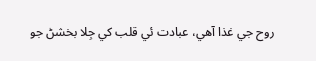روح جي غذا آهي، عبادت ئي قلب کي جِلا بخشڻ جو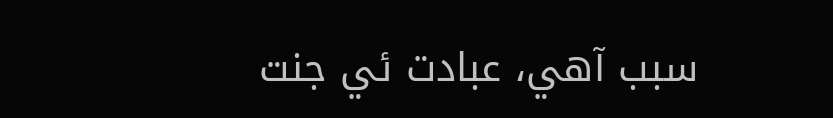سبب آهي، عبادت ئي جنت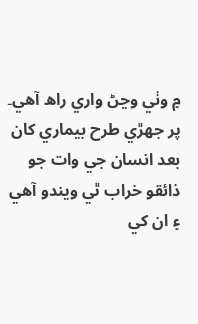۾ وٺي وڃڻ واري راھ آهي۔ پر جهڙي طرح بيماري کان بعد انسان جي وات جو ذائقو خراب ٿي ويندو آهي ۽ ان کي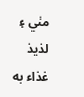مٺي ۽ لذيذ غذاء به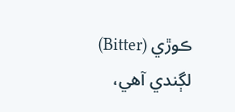ڪوڙي (Bitter) لڳندي آهي،